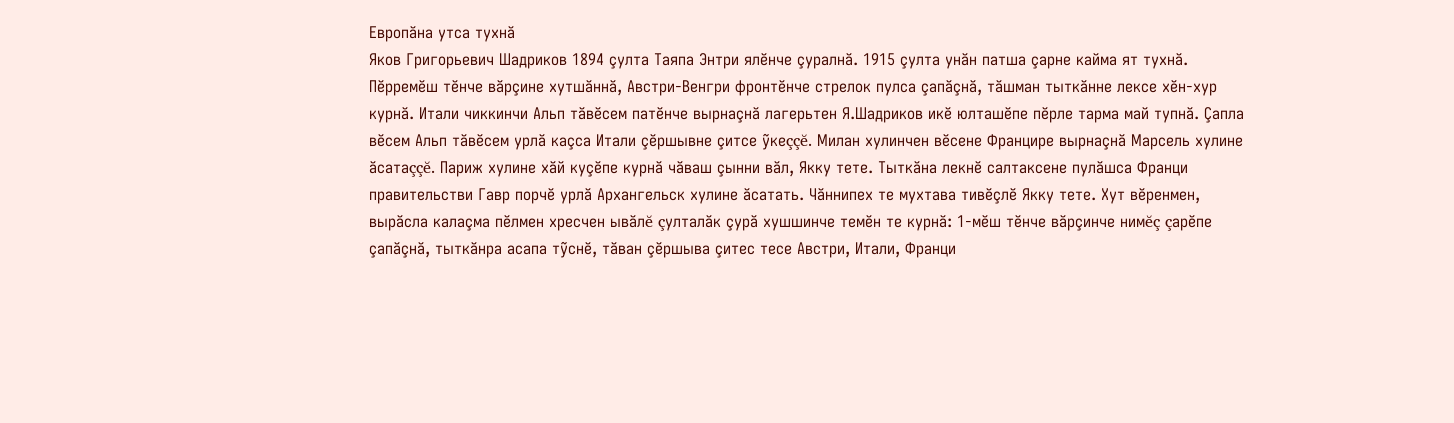Европăна утса тухнă
Яков Григорьевич Шадриков 1894 çулта Таяпа Энтри ялĕнче çуралнă. 1915 çулта унăн патша çарне кайма ят тухнă. Пĕрремĕш тĕнче вăрçине хутшăннă, Австри-Венгри фронтĕнче стрелок пулса çапăçнă, тăшман тыткăнне лексе хĕн-хур курнă. Итали чиккинчи Альп тăвĕсем патĕнче вырнаçнă лагерьтен Я.Шадриков икĕ юлташĕпе пĕрле тарма май тупнă. Çапла вĕсем Альп тăвĕсем урлă каçса Итали çĕршывне çитсе ỹкеççĕ. Милан хулинчен вĕсене Францире вырнаçнă Марсель хулине ăсатаççĕ. Париж хулине хăй куçĕпе курнă чăваш çынни вăл, Якку тете. Тыткăна лекнĕ салтаксене пулăшса Франци правительстви Гавр порчĕ урлă Архангельск хулине ăсатать. Чăннипех те мухтава тивĕçлĕ Якку тете. Хут вĕренмен, вырăсла калаçма пĕлмен хресчен ывăлĕ çулталăк çурă хушшинче темĕн те курнă: 1-мĕш тĕнче вăрçинче нимĕç çарĕпе çапăçнă, тыткăнра асапа тỹснĕ, тăван çĕршыва çитес тесе Австри, Итали, Франци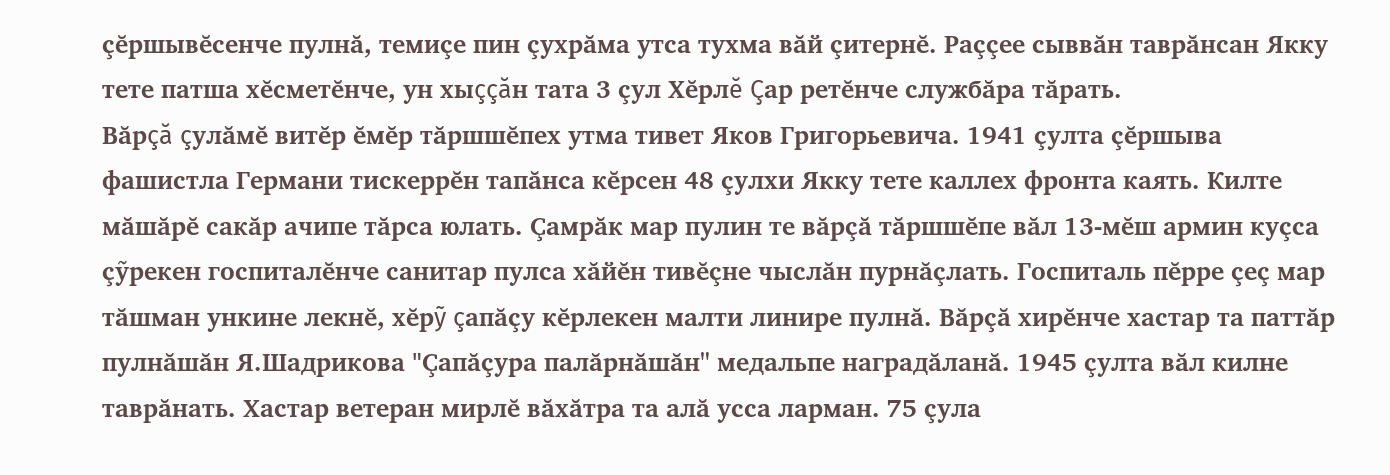çĕршывĕсенче пулнă, темиçе пин çухрăма утса тухма вăй çитернĕ. Раççее сыввăн таврăнсан Якку тете патша хĕсметĕнче, ун хыççăн тата 3 çул Хĕрлĕ Çар ретĕнче службăра тăрать.
Вăрçă çулăмĕ витĕр ĕмĕр тăршшĕпех утма тивет Яков Григорьевича. 1941 çулта çĕршыва фашистла Германи тискеррĕн тапăнса кĕрсен 48 çулхи Якку тете каллех фронта каять. Килте мăшăрĕ сакăр ачипе тăрса юлать. Çамрăк мар пулин те вăрçă тăршшĕпе вăл 13-мĕш армин куçса çỹрекен госпиталĕнче санитар пулса хăйĕн тивĕçне чыслăн пурнăçлать. Госпиталь пĕрре çеç мар тăшман ункине лекнĕ, хĕрỹ çапăçу кĕрлекен малти линире пулнă. Вăрçă хирĕнче хастар та паттăр пулнăшăн Я.Шадрикова "Çапăçура палăрнăшăн" медальпе наградăланă. 1945 çулта вăл килне таврăнать. Хастар ветеран мирлĕ вăхăтра та алă усса ларман. 75 çула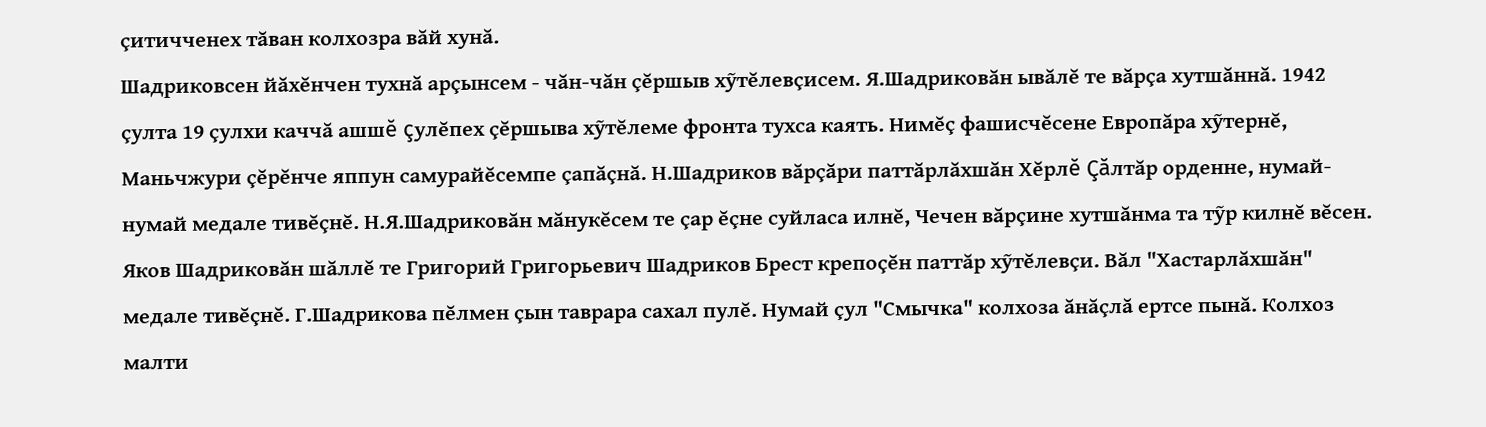çитичченех тăван колхозра вăй хунă.
Шадриковсен йăхĕнчен тухнă арçынсем - чăн-чăн çĕршыв хỹтĕлевçисем. Я.Шадриковăн ывăлĕ те вăрçа хутшăннă. 1942 çулта 19 çулхи каччă ашшĕ çулĕпех çĕршыва хỹтĕлеме фронта тухса каять. Нимĕç фашисчĕсене Европăра хỹтернĕ, Маньчжури çĕрĕнче яппун самурайĕсемпе çапăçнă. Н.Шадриков вăрçăри паттăрлăхшăн Хĕрлĕ Çăлтăр орденне, нумай-нумай медале тивĕçнĕ. Н.Я.Шадриковăн мăнукĕсем те çар ĕçне суйласа илнĕ, Чечен вăрçине хутшăнма та тỹр килнĕ вĕсен.
Яков Шадриковăн шăллĕ те Григорий Григорьевич Шадриков Брест крепоçĕн паттăр хỹтĕлевçи. Вăл "Хастарлăхшăн" медале тивĕçнĕ. Г.Шадрикова пĕлмен çын таврара сахал пулĕ. Нумай çул "Смычка" колхоза ăнăçлă ертсе пынă. Колхоз малти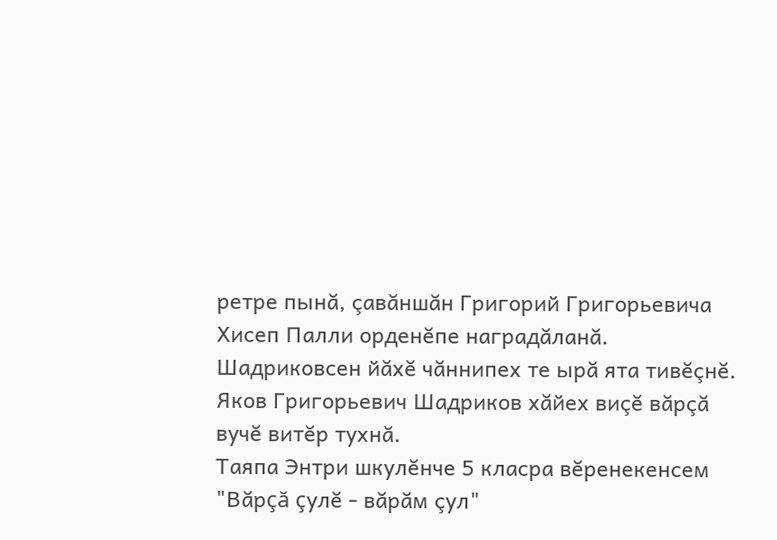ретре пынă, çавăншăн Григорий Григорьевича Хисеп Палли орденĕпе наградăланă.
Шадриковсен йăхĕ чăннипех те ырă ята тивĕçнĕ. Яков Григорьевич Шадриков хăйех виçĕ вăрçă вучĕ витĕр тухнă.
Таяпа Энтри шкулĕнче 5 класра вĕренекенсем "Вăрçă çулĕ - вăрăм çул"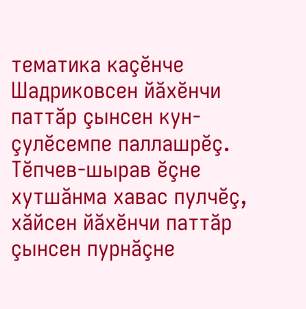тематика каçĕнче Шадриковсен йăхĕнчи паттăр çынсен кун-çулĕсемпе паллашрĕç. Тĕпчев-шырав ĕçне хутшăнма хавас пулчĕç, хăйсен йăхĕнчи паттăр çынсен пурнăçне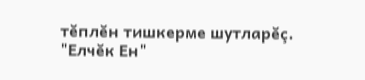тĕплĕн тишкерме шутларĕç.
"Елчĕк Ен"